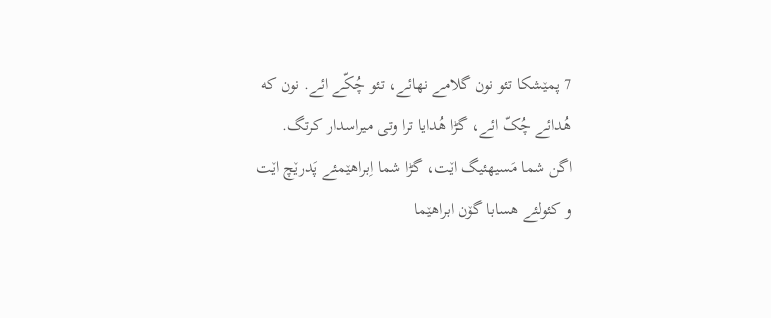7 پمێشکا تئو نون گلامے نهائے، تئو چُکّے ائے. نون که هُدائے چُکّ ائے، گڑا هُدایا ترا وتی میراسدار کرتگ.
اگن شما مَسیهئیگ اێت، گڑا شما اِبراهێمئے پَدرێچ اێت و کئولئے هسابا گۆن ابراهێما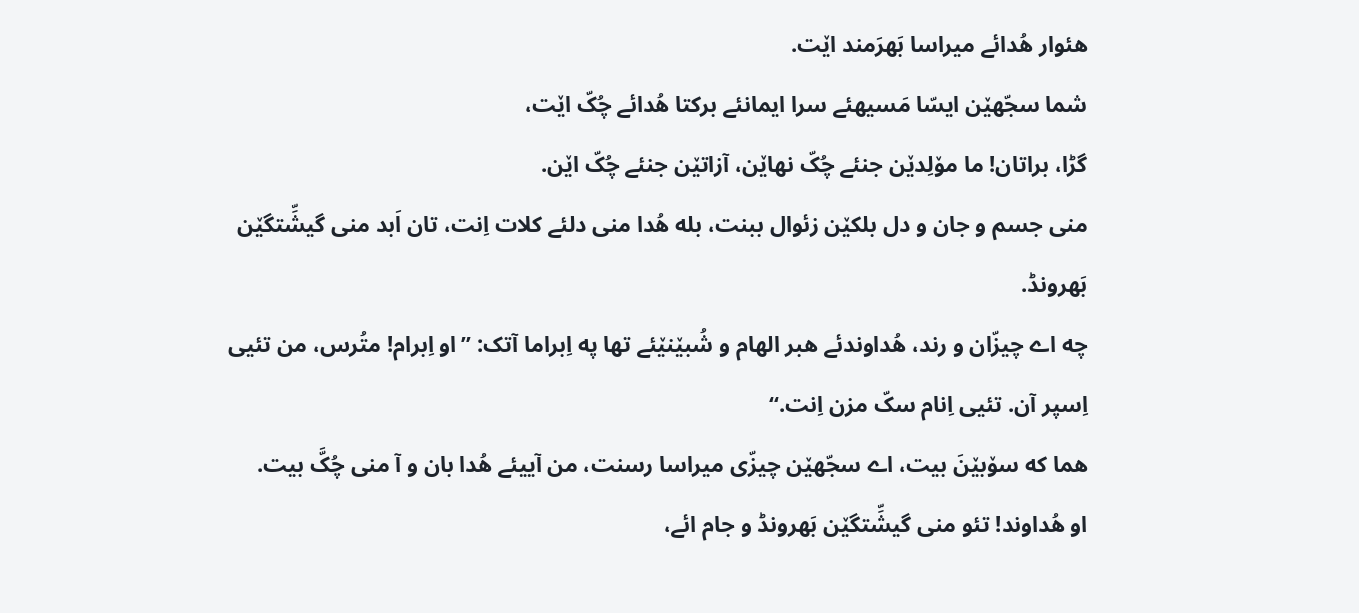هئوار هُدائے میراسا بَهرَمند اێت.
شما سجّهێن ایسّا مَسیهئے سرا ایمانئے برکتا هُدائے چُکّ اێت،
گڑا، براتان! ما مۆلِدێن جنئے چُکّ نهاێن، آزاتێن جنئے چُکّ اێن.
منی جسم و جان و دل بلکێن زئوال ببنت، بله هُدا منی دلئے کلات اِنت، تان اَبد منی گیشِّتگێن بَهرونڈ.
چه اے چیزّان و رند، هُداوندئے هبر الهام و شُبێنێئے تها په اِبراما آتک: ”او اِبرام! متُرس، من تئیی اِسپر آن. تئیی اِنام سکّ مزن اِنت.“
هما که سۆبێنَ بیت، اے سجّهێن چیزّی میراسا رسنت، من آییئے هُدا بان و آ منی چُکَّ بیت.
او هُداوند! تئو منی گیشِّتگێن بَهرونڈ و جام ائے،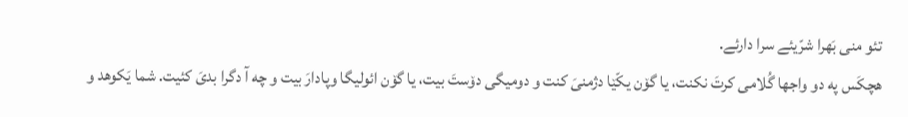تئو منی بَهرا شرّیئے سرا دارئے.
هچکَس په دو واجها گُلامی کرتَ نکنت، یا گۆن یکّێا دژمنیَ کنت و دومیگی دۆستَ بیت، یا گۆن ائولیگا وپادارَ بیت و چه آ دگرا بدیَ کئیت. شما یَکوهد و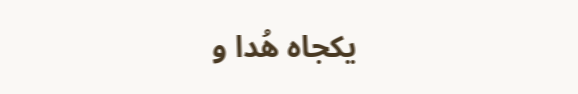یکجاه هُدا و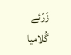زَرّئے گُلامیا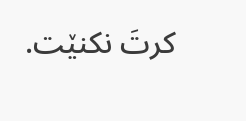کرتَ نکنێت.